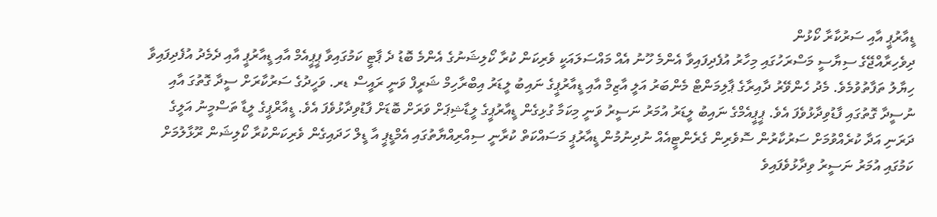ޑީއާރުޕީ އާއި ސަރުކާރާ ކޯޅުން
ދިވެހިރާއްޖޭގެ ސިޔާސީ މަސްރަހުގައި މިހާރު އުފެދިފައިވާ އެންމެ ހޫނު އެއް މައްސަލައަކީ ވެރިކަން ކުރާ ކޯލިޝަނުގެ އެންމެ ބޮޑު ދެ ޕާޓީ ކަމުގައިވާ ޕީޕީއެމް އާއި ޑީއާރުޕީ އާއި ދެމެދު އުފެދިފައިވާ ހިޔާލު ތަފާތުވުމެވެ. މެދު ހެންވޭރު ދާއިރާގެ ޕާލިމަންޓް މެންބަރު އަލީ އާޒިމް އާއި ޑީއާރުޕީގެ ނައިބު ލީޑަރު އިބްރާހިމް ޝަރީފް ވަނީ ރައީސް ޑރ. ވަހީދުގެ ސަރުކާރަށް ސީދާ ގޮތުގަ އާއި ނުސީދާ ގޮތުގައި ފާޑުވިދާޅުވެފަ އެވެ. ޕީޕީއެމްގެ ނައިބު ލީޑަރު އުމަރު ނަސީރު ވަނީ މިކަމާ ގުޅިގެން ޑީއާރުޕީގެ ލީޑާޝިޕަށް ވަރަށް ބޮޑަށް ފާޑުވިދާޅުވެފަ އެވެ. ޑީއާރްޕީގެ ލީޑާ ތަސްމީނު އަލީގެ ދަރަނި އަދާ ކުރެއްވުމަށް ސަރުކާރުން ސޮވެރިން ގެރެންޓީއެއް ނުދިނުމުން ޑީއާރުޕީ މަސައްކަތް ކުރާނީ ސިއްރިއްޔާތުގައި އެމްޑީޕީ އާ ޑީލް ހަދައިގެން ވެރިކަންކުރާ ކޯލިޝަން ރޫޅާލުމަށް ކަމުގައި އުމަރު ނަސީރު ވިދާޅުވެފައިވެ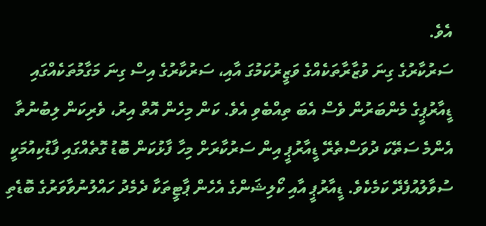އެވެ.
ސަރުކާރުގެ ގިނަ ވުޒާރާތަކެއްގެ ވަޒީރުކަމުގަ އާއި، ސަރުކާރުގެ އިސް ގިނަ މަގާމުތަކެއްގައި ޑީއާރުޕީގެ މެންބަރުން ވެސް އެބަ ތިއްބެވި އެވެ. ކަން މިހެން އޮތް އިރު، ވެރިކަން ލިބުނުތާ އެންމެ ސަތޭކަ ދުވަސްތެރޭ ޑީއާރުޕީ އިން ސަރުކާރަށް މިހާ ފާޅުކަން ބޮޑު ގޮތެއްގައި ފާޑުކިއުމަކީ ސުވާލުއުފެދޭ ކަމެކެވެ. ޑީއާރުޕީ އާއި ކޯލިޝަންގެ އެހެން ޕާޓީތަކާ ދެމެދު ހައްލުނުވާވަރުގެ ބޮޑެތި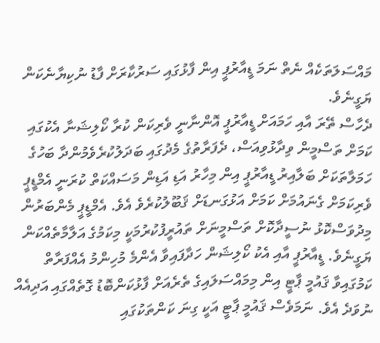މައްސަލަތަކެއް ނެތް ނަމަ ޑީއާރުޕީ އިން ފާޅުގައި ސަރުކާރަށް ފާޑު ނުކިޔާނެކަން ޔަގީނެވެ.
ދެހާސް ތޭރަ އާއި ހަމައަށް ޑީއާރުޕީ އޮންނާނީ ވެރިކަން ކުރާ ކޯލިޝަނާ އެކުގައި ކަމަށް ތަސްމީން ވިދާޅުވިއަސް، ދެފަރާތުގެ މެދުގައި ބަދަލުކުރެވެމުންދާ ބަހުގެ ހަމަލާތަކަށް ބަލާއިރު ޑީއާރުޕީ އިން މިހާރު އަޑި އަޑިން މަސައްކަތް ކުރަނީ އެމްޑީޕީ ވެރިކަމަށް ގެނައުމަށް ކަމަށް އަޅުގަނޑަށް ޤަބޫލުކުރެވެ އެވެ. އެމްޑީޕީ މެންބަރުން މިދުވަސްކޮޅު ނުސީދާކޮށް ތަސްމީނަށް ތައުރީފުކުރުމަކީ މިކަމުގެ އަލާމާތެއްކަން ޔަގީނެވެ. ޑީއާރުޕީ އާއި އެކު ކޯލިޝަން ހަދާފައިވާ އެންމެ މުހިންމު އެއްފަރާތް ކަމުގައިވާ ޤައުމީ ޕާޓީ އިން މިމައްސަލައިގެ ތެރެއަށް ފާޅުކަންބޮޑު ގޮތެއްގައި އަދިއެއް ނުވަދެ އެވެ. ނަމަވެސް ޤައުމީ ޕާޓީ އަކީ ގިނަ ކަންތަކުގައި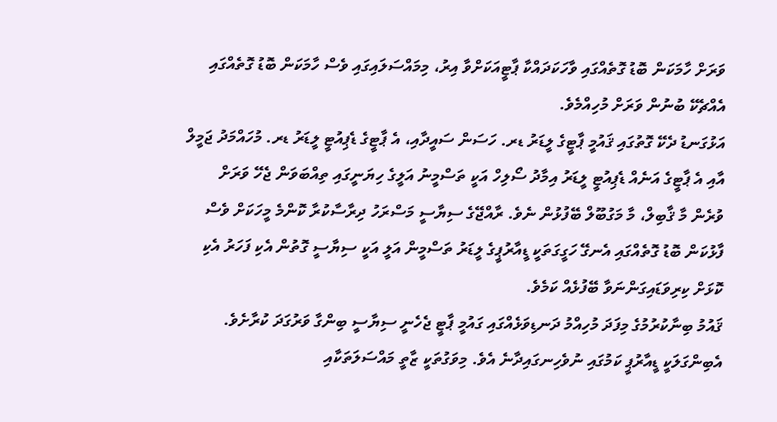ވަރަށް ހާމަކަން ބޮޑު ގޮތެއްގައި ވާހަކަދައްކާ ޕާޓީއަކަށްވާ އިރު، މިމައްސަލައިގައި ވެސް ހާމަކަން ބޮޑު ގޮތެއްގައި އެއްޗެކޭ ބުނުން ވަރަށް މުހިއްމެވެ.
އަޅުގަނޑު ދެކޭ ގޮތުގައި ޤައުމީ ޕާޓީގެ ލީޑަރު ޑރ. ހަސަން ސައީދާއި، އެ ޕާޓީގެ ޑެޕިއުޓީ ލީޑަރު ޑރ. މުހައްމަދު ޖަމީލް އާއި އެ ޕާޓީގެ އަނެއް ޑެޕިއުޓީ ލީޑަރު އިމާދު ސޯލިހް އަކީ ތަސްމީނު އަލީގެ ހިޔަނީގައި ތިއްބަވަން ޖެހޭ ވަރަށް ވުރެން މާ ޤާބިލް، މާ މަގުބޫލް ބޭފުޅުން ނެވެ. ރާއްޖޭގެ ސިޔާސީ މަސްރަހު ދިރާސާކުރާ ކޮންމެ މީހަކަށް ވެސް ފާޅުކަން ބޮޑު ގޮތެއްގައި އެނގޭ ހަގީގަތަކީ ޑީއާރުޕީގެ ލީޑަރު ތަސްމީން އަލީ އަކީ ސިޔާސީ ގޮތުން އެކި ފަހަރު އެކި ކޮޅަށް ކިރިވަޑައިގަންނަވާ ބޭފުޅެއް ކަމެވެ.
ޤައުމު ބިނާކުރުމުގެ މިފަދަ މުހިއްމު ދަނޑިވަޅެއްގައި ގައުމީ ޕާޓީ ޖެހެނީ ސިޔާސީ ބިންގާ ވަރުގަދަ ކުރާށެވެ. އެބިންގަލަކީ ޑީއާރުޕީ ކަމުގައި ނުވެހިނގައިދާނެ އެވެ. މިވަގުތަކީ ޒާތީ މައްސަލަތަކާއި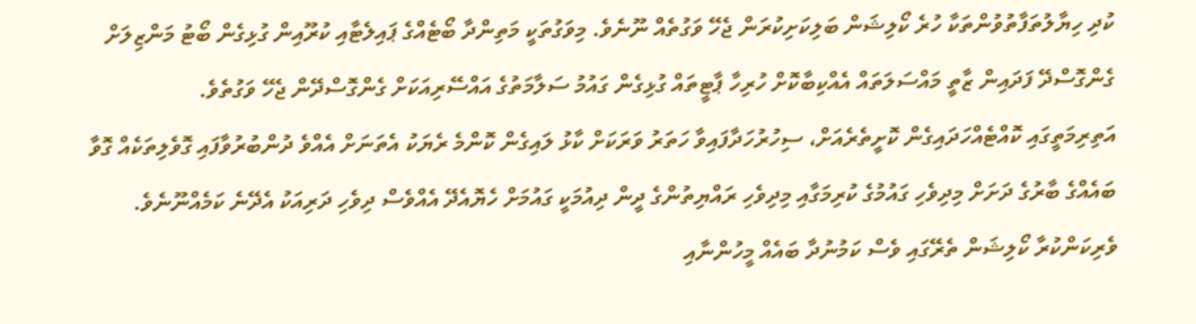ކުދި ހިޔާލުތަފާތުވުންތަކާ ހުރެ ކޯލިޝަން ބަލިކަށިކުރަން ޖެހޭ ވަގުތެއް ނޫނެވެ. މިވަގުތަކީ މަތިންދާ ބޯޓެއްގެ ޕައިލެޓާއި ކުރޫއިން ގުޅިގެން ބޯޓު މަންޒިލަށް ގެންގޮސްދޭ ފަދައިން ޒާތީ މައްސަލަތައް އެއްކިބާކޮށް ހުރިހާ ޕާޓީތައް ގުޅިގެން ގައުމު ސަލާމަތުގެ އައްސޭރިއަކަށް ގެންގޮސްދޭން ޖެހޭ ވަގުތެވެ.
އަތިރިމަތީގައި ކޮއްޓެއްހަދައިގެން ކޮށީތެރެއަށް، ސިހުރުހަދާފައިވާ ހަތަރު ވަރަކަށް ކާޅު ލައިގެން ކޮންމެ ރެޔަކު އެތަނަށް އެއްވެ ދުންބުރުވާފައި ގޮވެލިތަކެއް ގޮވާ ބައެއްގެ ބާރުގެ ދަށަށް މިދިވެހި ގައުމުގެ ކުރިމަގާއި މިދިވެހި ރައްޔިތުންގެ ދީން ދިއުމަކީ ގައުމަށް ހެޔޮއެދޭ އެއްވެސް ދިވެހި ދަރިއަކު އެދޭނެ ކަމެއްނޫނެވެ.
ވެރިކަންކުރާ ކޯލިޝަން ތެރޭގައި ވެސް ކަމުނުދާ ބައެއް މީހުންނާއި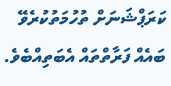ކަރަޕްޝަނަށް ތުހުމަތުކުރެވޭ ބައެއް ފަރާތްތައް އެބަތިއްބެވެ.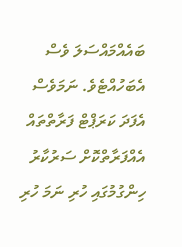ބައެއްމައްސަލަ ވެސް އެބަހުއްޓެވެ. ނަމަވެސް އެފަދަ ކަރަޕްޓް ފަރާތްތައް އެއްފަރާތްކޮށް ސަރުކާރު ހިންގުމުގައި ހުރި ނަމަ ހުރި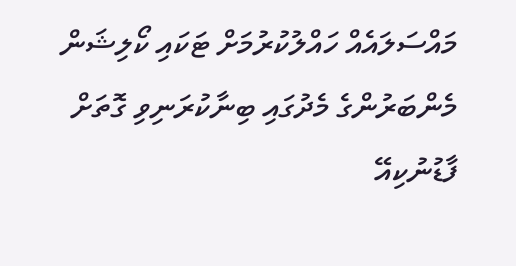މައްސަލައެއް ހައްލުކުރުމަށް ޓަކައި ކޯލިޝަން މެންބަރުންގެ މެދުގައި ބިނާކުރަނިވި ގޮތަށް ފާޑުނުކިއޭ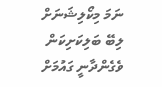ނަމަ މިކޯލިޝަނަށް ލިބޭ ބަލިކަށިކަން ވެގެންދާނީ ގައުމަށް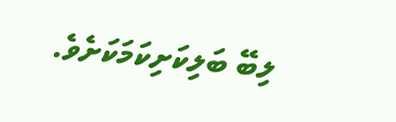ލިބޭ ބަލިކަށިކަމަކަށެވެ.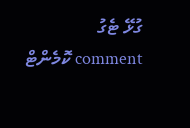ގުޅޭ ޓެގު
comment ކޮމެންޓް